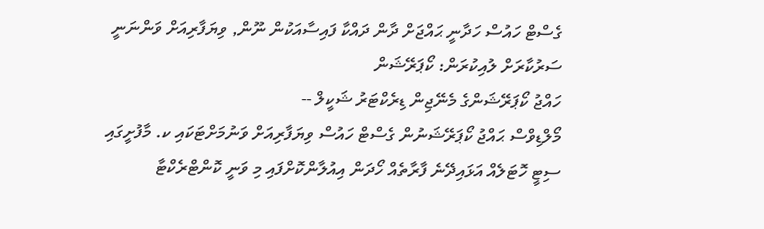ގެސްޓް ހައުސް ހަދާނީ ޙައްޖަށް ދާން ދައްކާ ފައިސާއަކުން ނޫން, ވިޔަފާރިއަށް ވަންނަނީ ސަރުކާރަށް ލުއިކުރަން: ކޯޕަރޭޝަން
ހައްޖު ކޯޕަރޭޝަންގެ މެނޭޖިން ޑިރެކްޓަރު ޝަކީލް --
މޯލްޑިވްސް ޙައްޖު ކޯޕަރޭޝަނުން ގެސްޓް ހައުސް ވިޔަފާރިއަށް ވަނުމަށްޓަކައި ކ. މާފުށީގައި ސިޓީ ހޮޓަލެއް އަޅައިދޭނެ ފާރާތެއް ހޯދަން އިއުލާންކޮށްފައި މި ވަނީ ކޮންޓްރެކްޓާ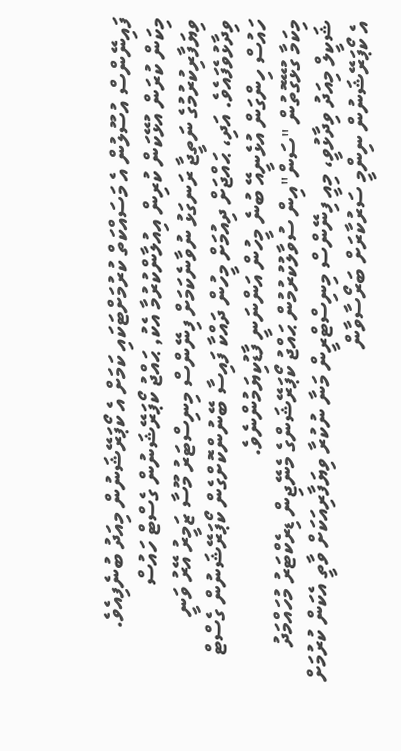ފައިނޭންސް އުސޫލުން އެ މަސައްކަތް ކުރުމަށްޓަކައި ކަމަށް އެ ކޯޕަރޭޝަނުން މިއަދު ބުނެފިއެވެ.
މިކަން ކުރަން އުޅޭކަން ކުރިން އިއުލާންކުރުމާ އެކު, ޙައްޖު ކޯޕަރޭޝަނުން ގެސްޓް ހައުސް ވިޔަފާރިކުރުމުގެ ނަތީޖާ ރަނގަޅު ނުވާނެކަމަށް ފިނޭންސް މިނިސްޓަރު މޫސާ ޒަމީރު އޭރު ވަނީ ވިދާޅުވެފައެވެ. އަދި، ޙައްޖަށް ދިއުމަށް މީހުން ދައްކާ ފައިސާ ބޭނުންކޮށްގެން ކޯޕަރޭޝަނުން ގެސްޓް ހައުސް ހިންގަން އުޅެނީއޭ ބުނެ މީހުން އަންނަނީ ފާޑުކިޔަމުންނެވެ.
މިކަމާ ގުޅޭގޮތުން "ސަން"އިން ސުވާލުކުރުމުން ޙައްޖު ކޯޕަރޭޝަންގެ މެނޭޖިން ޑިރެކްޓަރު މުހައްމަދު ޝަކީލް މިއަދު ވިދާޅުވީ، މިއީ ފިނޭންސް މިނިސްޓްރީން މަނާ ނުކުރާ ވިޔަފާރިއަކަށް ވާތީ އެކަން ކުރުމަށް އެ ކޯޕަރޭޝަނުން ނިންމީ ސަރުކާރަށް ބަރޯސާވާން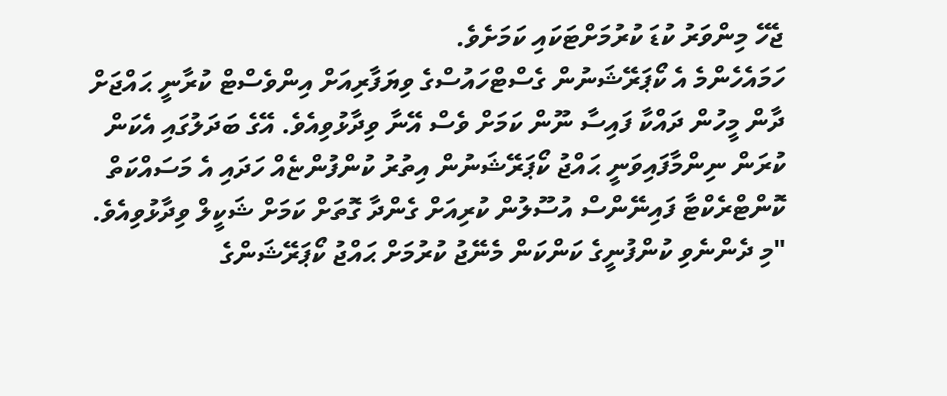ޖެހޭ މިންވަރު ކުޑަ ކުރުމަށްޓަކައި ކަމަށެވެ.
ހަމައެހެންމެ އެ ކޯޕަރޭޝަނުން ގެސްޓްހައުސްގެ ވިޔަފާރިއަށް އިންވެސްޓް ކުރާނީ ޙައްޖަށް ދާން މީހުން ދައްކާ ފައިސާ ނޫން ކަމަށް ވެސް އޭނާ ވިދާޅުވިއެވެ. އޭގެ ބަދަލުގައި އެކަން ކުރަން ނިންމާފައިވަނީ ޙައްޖު ކޯޕަރޭޝަނުން އިތުރު ކުންފުންޏެއް ހަދައި އެ މަސައްކަތް ކޮންޓްރެކްޓާ ފައިނޭންސް އުސޫލުން ކުރިއަށް ގެންދާ ގޮތަށް ކަމަށް ޝަކީލް ވިދާޅުވިއެވެ.
"މި ދެންނެވި ކުންފުނީގެ ކަންކަން މެނޭޖު ކުރުމަށް ޙައްޖު ކޯޕަރޭޝަންގެ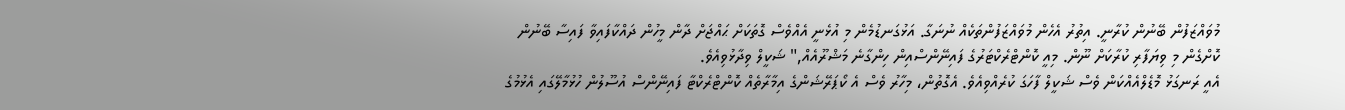މުވައްޒަފުން ބޭނުން ކުރާނީ. އިތުރު އެހެން މުވައްޒަފުންތަކެއް ނުނަގާ. އަޅުގަނޑުމެން މި އުޅެނީ އެއްވެސް ގޮތަކަށް ޙައްޖަށް ދާން މީހުން ދައްކާފައިވާ ފައިސާ ބޭނުން ކޮށްގެން މި ވިޔަފާރި ކުރާކަށް ނޫން. މިއީ ކޮންޓްރެކްޓަރުގެ ފައިނޭންސްއިން ހިންގާނެ މަޝްރޫއެއް," ޝަކީލް ވިދާޅުވިއެވެ.
އެއީ ރަނގަޅު މޮޑެލްއެއްކަން ވެސް ޝަކީލް ފާހަގަ ކުރެއްވިއެވެ. އެގޮތުން، މިހާރު ވެސް އެ ކޯޕަރޭޝަންގެ އިމާރާތެއް ކޮންޓްރެކްޓާ ފައިނޭންސް އުސޫލުން ހުޅުމާލޭގައި އެޅުމުގެ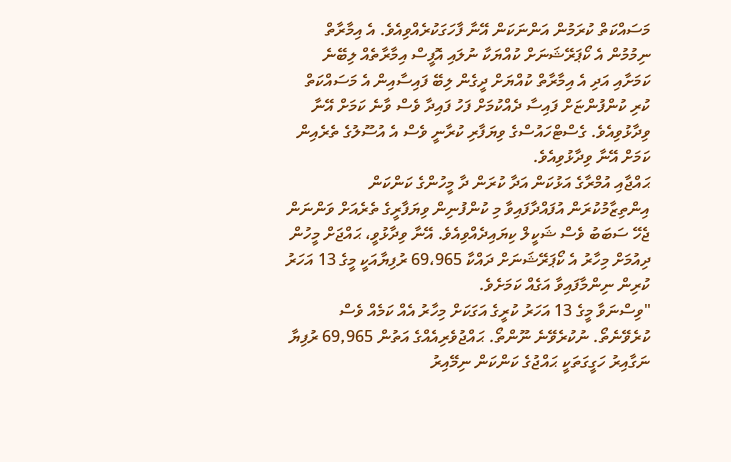މަސައްކަތް ކުރަމުން އަންނަކަން އޭނާ ފާހަގަކުރެއްވިއެވެ. އެ އިމާރާތް ނިމުމުން އެ ކޯޕަރޭޝަނަށް ކުއްޔަކާ ނުލައި އޮފީސް އިމާރާތެއް ލިބޭނެ ކަމަށާއި އަދި އެ އިމާރާތް ކުއްޔަށް ދީގެން ލިބޭ ފައިސާއިން އެ މަސައްކަތް ކުރި ކުންފުންޏަށް ފައިސާ ދެއްކުމަށް ފަހު ފައިދާ ވެސް ވާނެ ކަމަށް އޭނާ ވިދާޅުވިއެވެ. ގެސްޓްހައުސްގެ ވިޔަފާރި ކުރާނީ ވެސް އެ އުސޫލުގެ ތެރެއިން ކަމަށް އޭނާ ވިދާޅުވިއެވެ.
ޙައްޖާއި އުމްރާގެ އަޅުކަން އަދާ ކުރަން ދާ މީހުންގެ ކަންކަން އިންތިޒާމުކުރަން އުފައްދާފައިވާ މި ކުންފުނިން ވިޔަފާރީގެ ތެރެއަށް ވަންނަން ޖެހޭ ސަބަބު ވެސް ޝަކީލް ކިޔައިދެއްވިއެވެ. އޭނާ ވިދާޅުވީ، ޙައްޖަށް މީހުން ދިއުމަށް މިހާރު އެ ކޯޕަރޭޝަނަށް ދައްކާ 69،965 ރުފިޔާއަކީ މީގެ 13 އަހަރު ކުރިން ނިންމާފައިވާ އަގެއް ކަމަށެވެ.
"ވިސްނަވާ މީގެ 13 އަހަރު ކުރީގެ އަގަކަށް މިހާރު އެއް ކަމެއް ވެސް ކުރެވޭނެތޯ. ނުކުރެވޭނެ ނޫންތޯ. ޙައްޖުވެރިއެއްގެ އަތުން 69,965 ރުފިޔާ ނަގާއިރު ހަގީގަތަކީ ޙައްޖުގެ ކަންކަން ނިމޭއިރު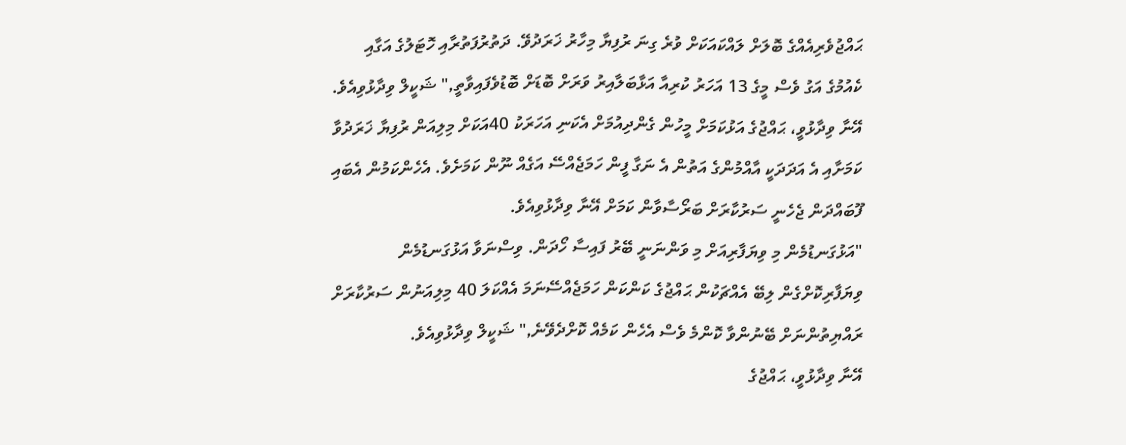ޙައްޖުވެރިއެއްގެ ބޮލަށް ލައްކައަކަށް ވުރެ ގިނަ ރުފިޔާ މިހާރު ޚަރަދުވޭ. ދަތުރުފަތުރާއި ހޮޓަލުގެ އަގާއި ކެއުމުގެ އަގު ވެސް މީގެ 13 އަހަރު ކުރިއާ އަޅާބަލާއިރު ވަރަށް ބޮޑަށް ބޮޑުވެފައިވާތީ," ޝަކީލް ވިދާޅުވިއެވެ.
އޭނާ ވިދާޅުވީ، ޙައްޖުގެ އަޅުކަމަށް މީހުން ގެންދިއުމަށް އެކަނި އަހަރަކު 40އަކަށް މިލިއަން ރުފިޔާ ޚަރަދުވާ ކަމަށާއި އެ އަދަދަކީ އާއްމުންގެ އަތުން އެ ނަގާ ފީން ހަމަޖެއްސޭ އަގެއް ނޫން ކަމަށެވެ. އެހެންކަމުން އެބައި ފޫބައްދަން ޖެހެނީ ސަރުކާރަށް ބަރޯސާވާން ކަމަށް އޭނާ ވިދާޅުވިއެވެ.
"އަޅުގަނޑުމެން މި ވިޔަފާރިއަށް މި ވަންނަނީ ބޭރު ފައިސާ ހޯދަން. ވިސްނަވާ އަޅުގަނޑުމެން ވިޔަފާރިކޮށްގެން ލިބޭ އެއްޗަކުން ޙައްޖުގެ ކަންކަން ހަމަޖެއްސޭނަމަ އެއްކަލަ 40 މިލިއަނުން ސަރުކާރަށް ރައްޔިތުންނަށް ބޭނުންވާ ކޮންމެ ވެސް އެހެން ކަމެއް ކޮށްދެވޭނެ," ޝަކީލް ވިދާޅުވިއެވެ.
އޭނާ ވިދާޅުވީ، ޙައްޖުގެ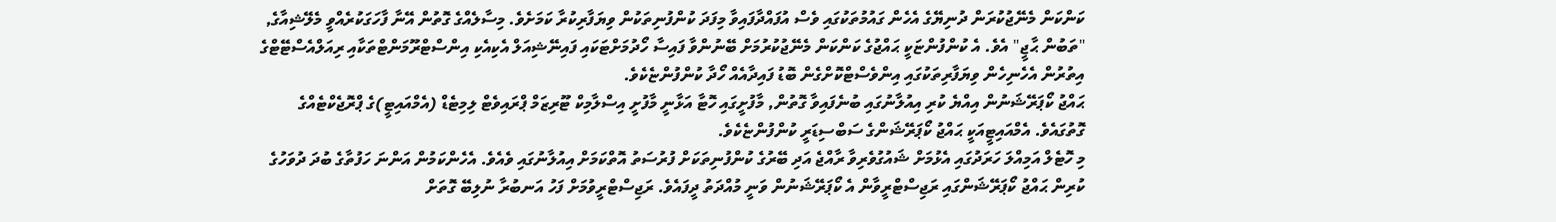ކަންކަން މެނޭޖުކުރަން ދުނިޔޭގެ އެހެން ގައުމުތަކުގައި ވެސް އުފައްދާފައިވާ މިފަދަ ކުންފުނިތަކުން ވިޔަފާރިކުރާ ކަމަށެވެ. މިސާލެއްގެ ގޮތުން އޭނާ ފާހަގަކުރެއްވީ މެލޭޝިއާގެ, "ތަބުން ޙާޖީ" އެވެ. އެ ކުންފުންޏަކީ ޙައްޖުގެ ކަންކަން މެނޭޖުކުރުމަށް ބޭނުންވާ ފައިސާ ހޯދުމަށްޓަކައި ފައިނޭޝިއަލް އެކިއެކި އިންސްޓްރޫމަންޓްތަކާއި ރިއަލްއެސްޓޭޓްގެ އިތުރުން އެހެނިހެން ވިޔަފާރިތަކުގައި އިންވެސްޓްކޮށްގެން ބޮޑު ފައިދާއެއް ހޯދާ ކުންފުންޏެކެވެ.
ޙައްޖު ކޯޕަރޭޝަނުން އިއްޔެ ކުރި އިއުލާނުގައި ބުނެފައިވާ ގޮތުން, މާފުށީގައި ހޮޓާ އަޅާނީ މާފުށީ އިސްލާމިކް ޓޫރިޒަމް ޕްރައިވެޓް ލިމިޓެޑް (އެމްއައިޓީ)ގެ ޕްރޮޖެކްޓެއްގެ ގޮތުގައެވެ. އެމްއައިޓީއަކީ ޙައްޖު ކޯޕަރޭޝަންގެ ސަބްސިޑަރީ ކުންފުންޏެކެވެ.
މި ހޮޓެލް އަމިއްލަ ހަރަދުގައި އެޅުމަށް ޝައުގުވެރިވާ ރާއްޖެ އަދި ބޭރުގެ ކުންފުނިތަކަށް ފުރުސަތު އޮތްކަމަށް އިއުލާނުގައި ވެއެވެ. އެހެންކަމުން އަންނަ ހަފުތާގެ ބުދަ ދުވަހުގެ ކުރިން ޙައްޖު ކޯޕަރޭޝަންގައި ރަޖިސްޓްރީވާން އެ ކޯޕަރޭޝަނުން ވަނީ މުއްދަތު ދީފައެވެ. ރަޖިސްޓްރީވުމަށް ފަހު އަނބުރާ ނުލިބޭ ގޮތަށް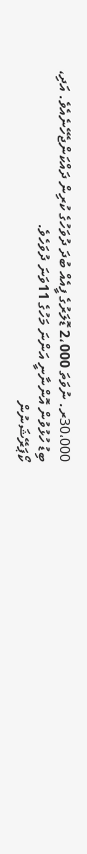30،000ރ. ނުވަތަ 2،000 ޑޮލަރުގެ ފީއެއް ބުދަ ދުވަހުގެ ކުރިން ދައްކަންޖެހޭނެއެވެ. އަދި، ބިޑު ހުޅުވުން އޮންނާނީ އަންނަ މަހުގެ 11ވަނަ ދުވަހެވެ.
ކޯޕަރޭޝަނުން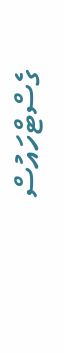ގެސްޓްހައުސް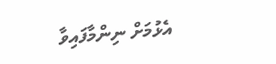އެޅުމަށް ނިންމާފައިވާ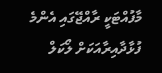މާފުއްޓަކީ ރާއްޖޭގައި އެންމެ ފުޅާދާއިރާއަކަށް ލޯކަލް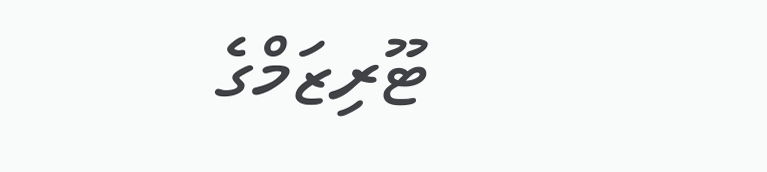ޓޫރިޒަމްގެ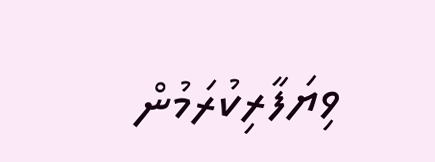ވިޔަފާރިކުރަމުން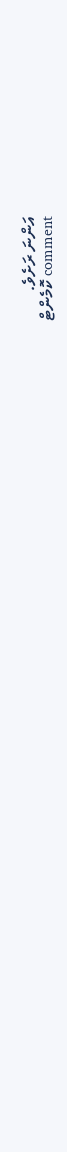އަންނަ ރަށެވެ.
comment ކޮމެންޓް